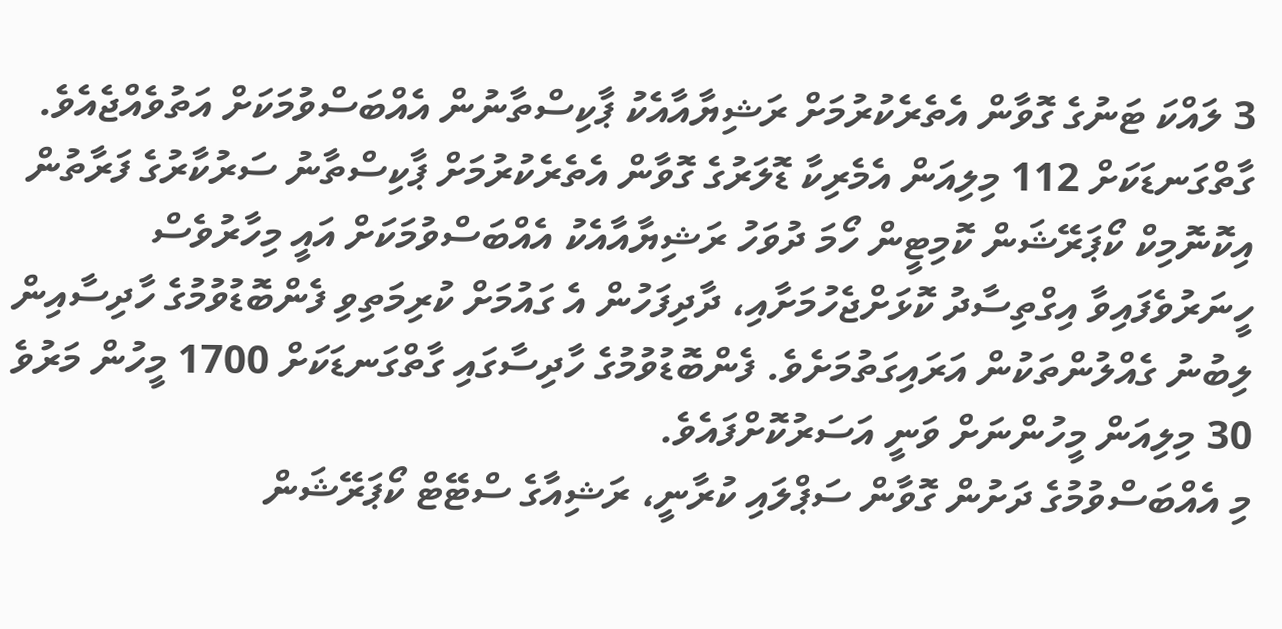3 ލައްކަ ޓަނުގެ ގޮވާން އެތެރެކުރުމަށް ރަޝިޔާއާއެކު ޕާކިސްތާނުން އެއްބަސްވުމަކަށް އަތުވެއްޖެއެވެ.
ގާތްގަނޑަކަށް 112 މިލިއަން އެމެރިކާ ޑޮލަރުގެ ގޮވާން އެތެރެކުރުމަށް ޕާކިސްތާނު ސަރުކާރުގެ ފަރާތުން އިކޮނޮމިކް ކޯޕަރޭޝަން ކޮމިޓީން ހޯމަ ދުވަހު ރަޝިޔާއާއެކު އެއްބަސްވުމަކަށް އައީ މިހާރުވެސް ހީނަރުވެފައިވާ އިގްތިސާދު ކޮޅަށްޖެހުމަށާއި، ދާދިފަހުން އެ ގައުމަށް ކުރިމަތިވި ފެންބޮޑުވުމުގެ ހާދިސާއިން ލިބުނު ގެއްލުންތަކުން އަރައިގަތުމަށެވެ. ފެންބޮޑުވުމުގެ ހާދިސާގައި ގާތްގަނޑަކަށް 1700 މީހުން މަރުވެ 30 މިލިއަން މީހުންނަށް ވަނީ އަސަރުކޮށްފައެވެ.
މި އެއްބަސްވުމުގެ ދަށުން ގޮވާން ސަޕްލައި ކުރާނީ، ރަޝިއާގެ ސްޓޭޓް ކޯޕަރޭޝަން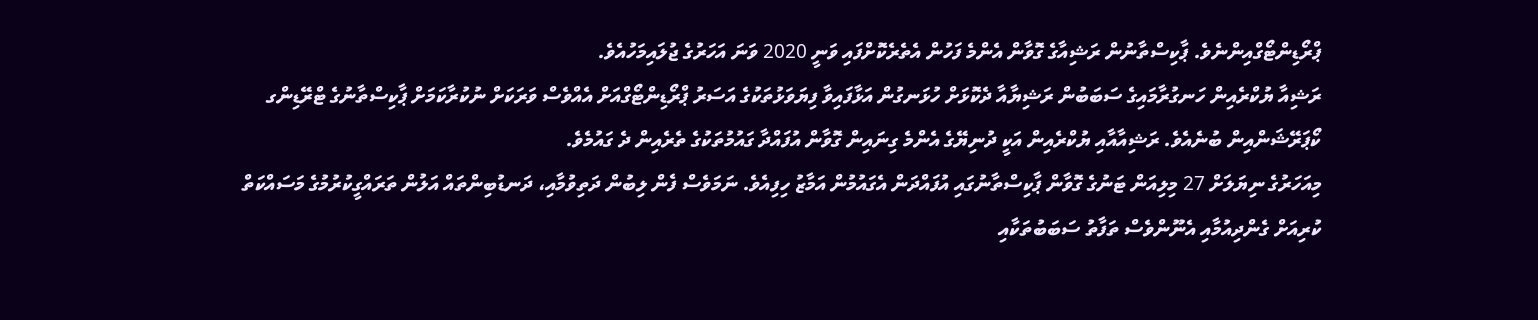ޕްރޯޑިންޓޯގްއިންނެވެ. ޕާކިސްތާނުން ރަޝިއާގެ ގޮވާން އެންމެ ފަހުން އެތެރެކޮށްފައި ވަނީ 2020 ވަނަ އަހަރުގެ ޖުލައިމަހުއެވެ.
ރަޝިއާ ޔުކްރެއިން ހަނގުރާމައިގެ ސަބަބުން ރަޝިޔާއާ ދެކޮޅަށް ހުޅަނގުން އަޅާފައިވާ ފިޔަވަޅުތަކުގެ އަސަރު ޕްރޯޑިންޓޯގްއަށް އެއްވެސް ވަރަކަށް ނުކުރާކަމަށް ޕާކިސްތާނުގެ ޓްރޭޑިންގ ކޯޕަރޭޝަންއިން ބުނެއެވެ. ރަޝިއާއާއި ޔުކްރެއިން އަކީ ދުނިޔޭގެ އެންމެ ގިނައިން ގޮވާން އުފައްދާ ގައުމުތަކުގެ ތެރެއިން ދެ ގައުމެވެ.
މިއަހަރުގެ ނިޔަލަށް 27 މިލިއަން ޓަނުގެ ގޮވާން ޕާކިސްތާނުގައި އުފައްދަން އެގައުމުން އަމާޒު ހިފިއެވެ. ނަމަވެސް ފެން ލިބުން ދަތިވުމާއި، ދަނޑުބިންތައް އަލުން ތަރައްގީކުރުމުގެ މަސައްކަތް ކުރިއަށް ގެންދިއުމާއި އެނޫންވެސް ތަފާތު ސަބަބުތަކާއި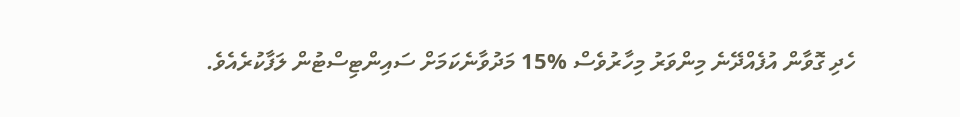ހެދި ގޮވާން އުފެއްދޭނެ މިންވަރު މިހާރުވެސް %15 މަދުވާނެކަމަށް ސައިންޓިސްޓުން ލަފާކުރެއެވެ.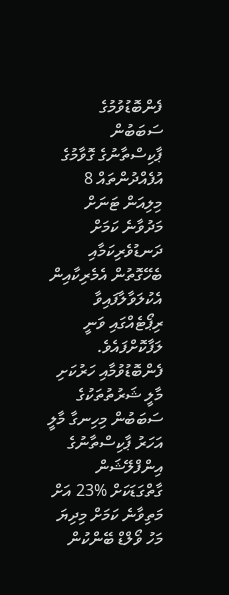ފެންބޮޑުވުމުގެ ސަބަބުން ޕާކިސްތާނުގެ ގޮވާމުގެ އުފެއްދުންތައް 8 މިލިއަން ޓަނަށް މަދުވާނެ ކަމަށް ދަނޑުވެރިކަމާއި ބެހޭގޮތުން އެމެރިކާއިން އެކުލަވާލާފައިވާ ރިޕޯޓެއްގައި ވަނީ ލަފާކޮށްފައެވެ.
ފެންބޮޑުވުމާއި ހަރުކަށި މާލީ ޝަރުތުތަކުގެ ސަބަބުން މިހިނގާ މާލީ އަހަރު ޕާކިސްތާނުގެ އިންފްލޭޝަން ގާތްގަޑަކަށް %23 އަށް މަތިވާނެ ކަމަށް މިދިޔަ މަހު ވޯލްޑް ބޭންކުން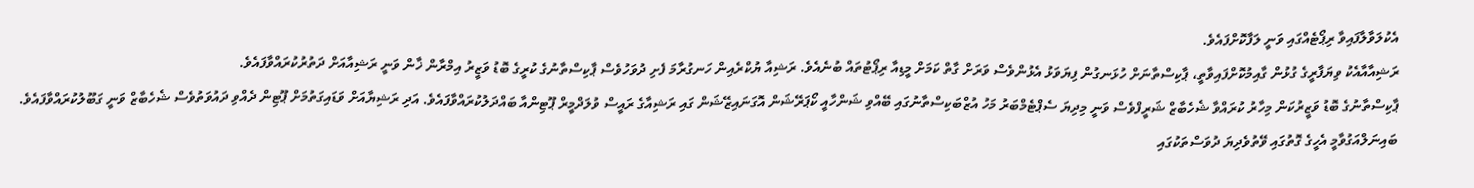އެކުލަވާލާފައިވާ ރިޕޯޓެއްގައި ވަނީ ލަފާކޮށްފައެވެ.
ރަޝިއާއާއެކު ވިޔަފާރީގެ ގުޅުން ގާއިމުކޮށްފައިވާތީ، ޕާކިސްތާނަށް ހުޅަނގުން ފިޔަވަޅު އެޅުންވެސް ވަރަށް ގާތް ކަމަށް މީޑިއާ ރިޕޯޓުތައް ބުނެއެވެ. ރަޝިއާ ޔުކްރެއިން ހަނގުރާމަ ފެށި ދުވަހުވެސް ޕާކިސްތާނުގެ ކުރީގެ ބޮޑު ވަޒީރު އިމްރާން ޚާން ވަނީ ރަޝިއާއަށް ދަތުރުކުރައްވާފައެވެ.
ޕާކިސްތާނުގެ ބޮޑު ވަޒީރުކަން މިހާރު ކުރައްވާ ޝެހެބާޒް ޝަރީފްވެސް ވަނީ މިދިޔަ ސެޕްޓެމްބަރު މަހު އުޒްބަކިސްތާނުގައި ބޭއްވި ޝަންހާއީ ކޯޕަރޭޝަން އޮގަނައިޒޭޝަން ގައި ރަޝިއާގެ ރައީސް ވުލަދްމީރް ޕޫޓިންއާ ބައްދަލުކުރައްވާފައެވެ. އަދި ރަޝިޔާއަށް ވަޑައިގަތުމަށް ޕޫޓިން ދެއްވި ދައުވަތުވެސް ޝެހެބާޒް ވަނީ ގަބޫލުކުރައްވާފައެވެ.
ބައިނަލްއަގުވާމީ އެހީގެ ގޮތުގައި ވޭތުވެދިޔަ ދުވަސްތަކުގައި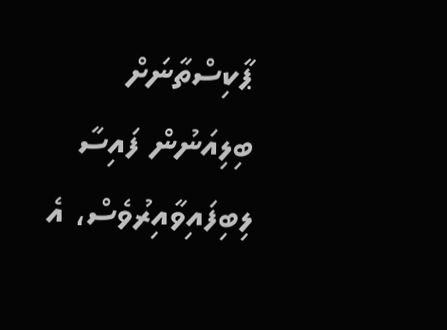ޕާކިސްތާނަށް ބިލިއަނުން ފައިސާ ލިބިފައިވާއިރުވެސް، އެ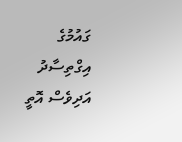ގައުމުގެ އިގްތިސާދު އަދިވެސް އޮތީ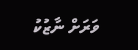ވަރަށް ނާޒުކު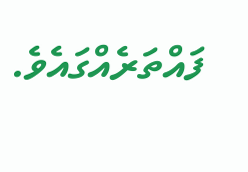ފައްތަރެއްގައެވެ.